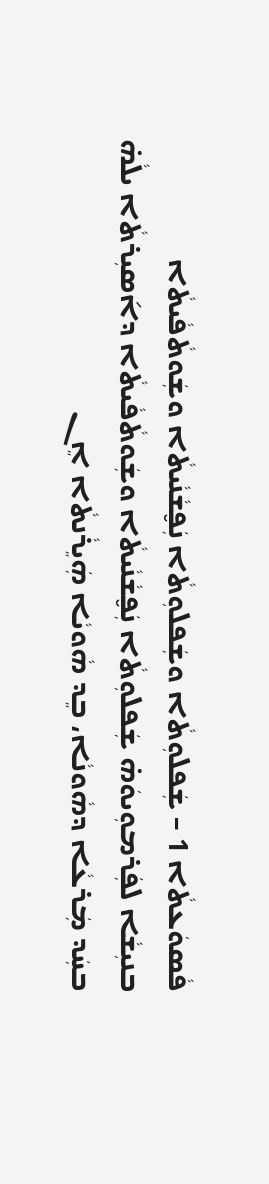ܦܵܣܘܿܥܬܵܐ 1 – ܫܲܦܠܘܼܬܵܐ ܘܫܲܦܠܘܼܬܵܐ ܢܲܦ̮ܫܵܢܵܝܬܵܐ ܘܫܲܘܬܵܦܵܝܬܵܐ
ܒܢܝܼܫܵܐ ܠܦܲܪܡܘܼܝܘܿܗ̇ ܫܲܦܠܘܼܬܵܐ ܢܲܦ̮ܫܵܢܵܝܬܵܐ ܘܫܲܘܬܵܦܵܝܬܵܐ ܕܐ݇ܣܝܼܪܬܵܐ ܝܠܵܗ̇ ܒܚܲܕ ܡܲܪܥܵܐ ܕܗܵܘܢܵܐ، ܒܸܕ ܗܵܘܝܵܐ ܗܲܝܸܪܵܢܬܵܐ ܐܸܢ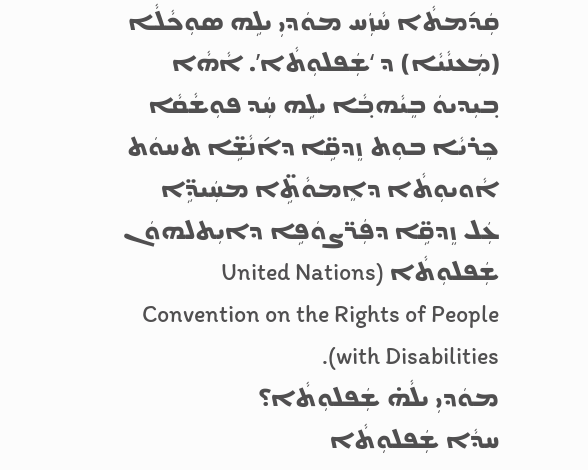ܩܲܕ݇ܡܬܵܐ ܚܵܙܲܚ ܡܘܿܕܝܼ ܝܠܹܗ ܣܘܼܟܵܠܵܐ (ܡܲܥܢܵܝܵܐ) ܕ ‘ܫܲܦܠܘܼܬܵܐ’. ܐܵܗܵܐ ܒ݂ܝܼܕܝܘܿ ܒܸܝܵܗܒ݂ܵܐ ܝܠܹܗ ܚܲܕ ܦܘܼܫܵܩܵܐ ܟܸܪܝܵܐ ܒܘܼܬ ܙܸܕܩܹ̈ܐ ܕܐ݇ܢܵܫܹ̈ܐ ܬܚܘܿܬ ܐܵܘܝܘܼܬܵܐ ܕܐܸܡܘܵܬܹ̈ܐ ܡܚܲܝܕܹ̈ܐ ܥܲܠ ܙܸܕܩܹ̈ܐ ܕܦܲܪ̈ܨܘܿܦܹܐ ܕܐܝܼܬܠܗܘܿܢ ܫܲܦܠܘܼܬܵܐ (United Nations Convention on the Rights of People with Disabilities).
ܡܘܿܕܝܼ ܝܠܵܗ̇ ܫܲܦܠܘܼܬܵܐ؟
ܚܕܵܐ ܫܲܦܠܘܼܬܵܐ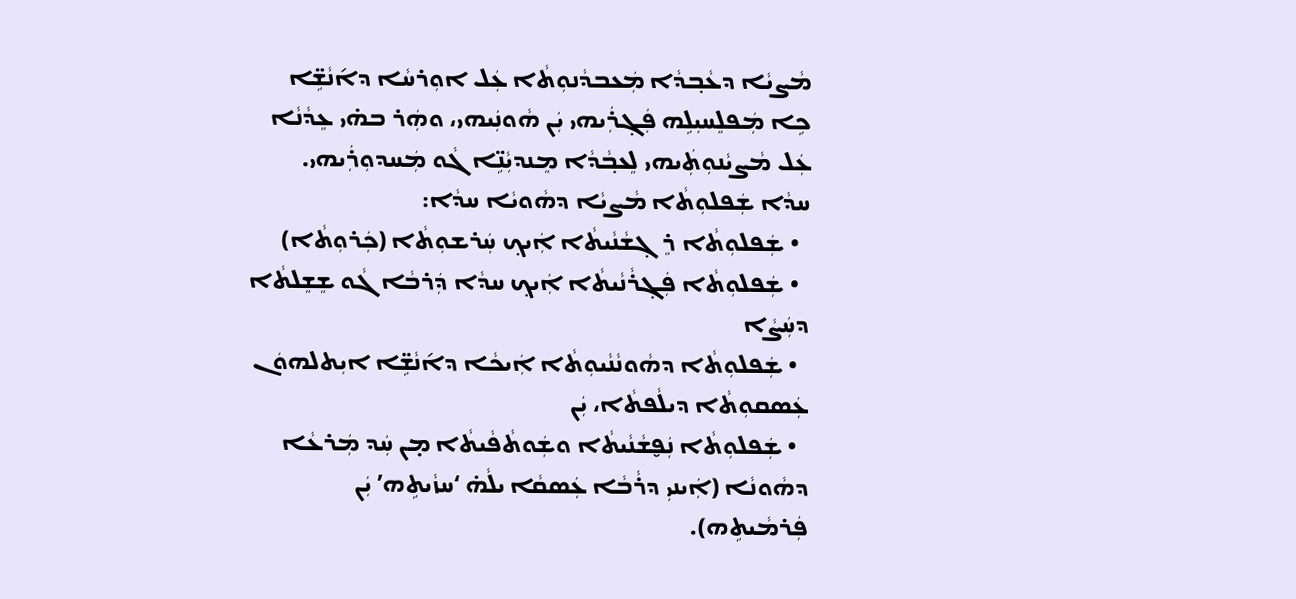ܡܵܨܝܵܐ ܕܥܵܒ݂ܕܵܐ ܡܲܥܒܕܵܢܘܼܬܵܐ ܥܲܠ ܐܘܼܪܚܵܐ ܕܐ݇ܢܵܫܹ̈ܐ ܟܹܐ ܡܲܦܠܸܚܝܼܠܹܗ ܦܲܓ݂ܪܲܝܗܝ ܝܲܢ ܗܵܘܢܲܝܗܝ، ܘܗܲܪ ܒܗ̇ܝ ܥܸܕܵܢܵܐ ܥܲܠ ܡܵܨܝܵܢܘܼܬܲܝܗܝ ܠܸܥܒ݂ܵܕܵܐ ܡܸܢܕܝܼܵܢܹ̈ܐ ܓܵܘ ܡܲܚܕܘܼܪܲܝܗܝ. ܚܕܵܐ ܫܲܦܠܘܼܬܵܐ ܡܵܨܝܵܐ ܕܗܵܘܝܵܐ ܚܕܵܐ:
  • ܫܲܦܠܘܼܬܵܐ ܪܸܓ݂ܫܵܢܵܝܬܵܐ ܐܲܝܟ݂ ܚܲܪܫܘܼܬܵܐ (ܟܲܪܘܼܬܵܐ)
  • ܫܲܦܠܘܼܬܵܐ ܦܲܓ݂ܪܵܢܵܝܬܵܐ ܐܲܝܟ݂ ܚܕܵܐ ܕܲܪܒܵܐ ܓܵܘ ܫܸܫܸܠܬܵܐ ܕܚܲܨܵܐ
  • ܫܲܦܠܘܼܬܵܐ ܕܗܵܘܢܵܢܵܝܘܼܬܵܐ ܐܲܝܟܵܐ ܕܐ݇ܢܵܫܹ̈ܐ ܐܝܼܬܠܗܘܿܢ ܥܲܣܩܘܼܬܵܐ ܕܝܠܵܦܬܵܐ، ܝܲܢ
  • ܫܲܦܠܘܼܬܵܐ ܢܲܦ̮ܫܵܢܵܝܬܵܐ ܘܫܲܘܬܵܦܵܝܬܵܐ ܡ̣ܢ ܚܲܕ ܡܲܪܥܵܐ ܕܗܵܘܢܵܐ (ܐܲܝܢܝܼ ܕܪܵܒܵܐ ܥܲܣܩܵܐ ܝܠܵܗ̇ ‘ܚܙܵܝܬܹܗ’ ܝܲܢ ܦܲܪܡܵܝܬܹܗ).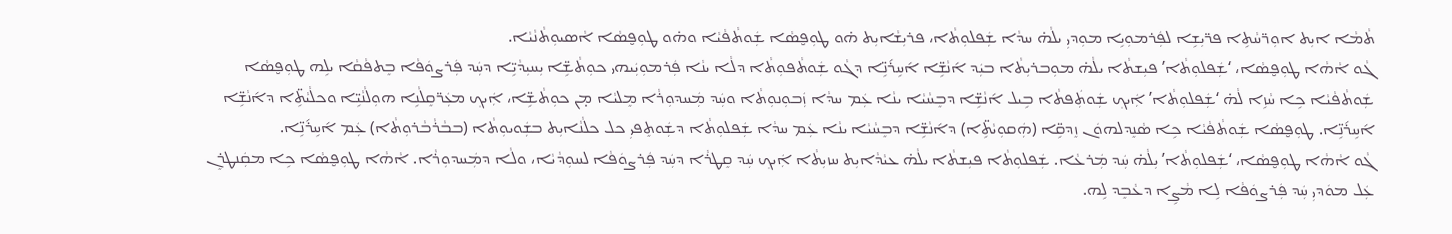ܬܵܡܵܐ ܐܝܼܬ ܐܘܼܪ̈ܚܵܬܹܐ ܦܪ̈ܝܼܫܹܐ ܠܦܲܪܡܘܼܝܹܐ ܡܘܼܕܝܼ ܝܠܵܗ̇ ܚܕܵܐ ܫܲܦܠܘܼܬܵܐ، ܦܪܝܼܫܵܐܝܼܬ ܗ̇ܘ ܛܘܼܦ̮ܣܵܐ ܫܲܘܬܵܦܵܝܵܐ ܘܗ̇ܘ ܛܘܼܦ̮ܣܵܐ ܐܵܣܝܘܼܬܵܢܵܝܵܐ.
ܓܵܘ ܐܵܗܵܐ ܛܘܼܦ̮ܣܵܐ، ‘ܫܲܦܠܘܼܬܵܐ’ ܦܝܼܫܬܵܐ ܝܠܵܗ̇ ܡܘܼܒܪܝܼܬܵܐ ܒܝܲܕ ܐ݇ܢܵܫܹ̈ܐ ܐ݇ܚܹܪ݇ܢܹ̈ܐ ܕܓܵܘ ܫܲܘܬܵܦܘܼܬܵܐ ܕܠܵܐ ܝܢܵܐ ܦܲܪܡܘܼܝܲܝܗܝ ܟܘܼܬܵܫܹ̈ܐ ܝܼܚܝܼܕܵܝܹ̈ܐ ܕܚܲܕ ܦܲܪܨܘܿܦܵܐ ܒܸܬܦܵܩܵܐ ܝܠܹܗ ܛܘܼܦ̮ܣܵܐ ܫܲܘܬܵܦܵܝܵܐ ܟܹܐ ܚܵܙܹܐ ܠܵܗ̇ ‘ܫܲܦܠܘܼܬܵܐ’ ܐܲܝܟ݂ ܫܲܘܬܲܦܬܵܐ ܒܹܝܠ ܐ݇ܢܵܫܹ̈ܐ ܕܒܸܚܵܝܵܐ ܝܢܵܐ ܥܲܡ ܚܕܵܐ ܙܲܒܘܼܢܘܼܬܵܐ ܘܚܲܕ ܡܲܚܕܘܼܪܵܐ ܡܸܠܝܵܐ ܡ̣ܢ ܟܘܼܬܵܫܹ̈ܐ، ܐܲܝܟ݂ ܡܥܲܪ̈ܩܸܠܵܢܹܐ ܗܘܼܠܵܢܵܝܹ̈ܐ ܘܟܠܵܝܵܬܹ̈ܐ ܕܐ݇ܢܵܫܹ̈ܐ ܐ݇ܚܹܪ݇ܢܹ̈ܐ. ܛܘܼܦ̮ܣܵܐ ܫܲܘܬܵܦܵܝܵܐ ܟܹܐ ܣܵܢܸܕܠܗܘܿܢ ܙܸܕܩܹ̈ܐ (ܗܲܩܘܼܝܵܬܹ̈ܐ) ܕܐ݇ܢܵܫܹ̈ܐ ܕܒܸܚܵܝܵܐ ܝܢܵܐ ܥܲܡ ܚܕܵܐ ܫܲܦܠܘܼܬܵܐ ܕܫܲܘܬܸܦܝܼ ܟܠ ܟܠܵܢܵܐܝܼܬ ܒܫܲܘܝܘܼܬܵܐ (ܒܒܵܪܵܒܵܪܘܼܬܵܐ) ܥܲܡ ܐ݇ܚܹܪ݇ܢܹ̈ܐ.
ܓܵܘ ܐܵܗܵܐ ܛܘܼܦ̮ܣܵܐ، ‘ܫܲܦܠܘܼܬܵܐ’ ܝܼܠܵܗ̇ ܚܲܕ ܡܲܪܥܵܐ. ܫܲܦܠܘܼܬܵܐ ܦܝܼܫܬܵܐ ܝܠܵܗ̇ ܥܝܵܕܵܐܝܼܬ ܚܙܝܼܬܵܐ ܐܲܝܟ݂ ܚܲܕ ܩܸܛܪܵܐ ܕܚܲܕ ܦܲܪܨܘܿܦܵܐ ܠܚܘܼܕܵܝܵܐ، ܘܠܵܐ ܕܡܲܚܕܘܼܪܵܐ. ܐܵܗܵܐ ܛܘܼܦ̮ܣܵܐ ܟܹܐ ܡܩܲܢܛܪܸܢ ܥܲܠ ܡܘܿܕܝܼ ܚܲܕ ܦܲܪܨܘܿܦܵܐ ܠܹܐ ܡܵܨܹܐ ܕܥܵܒܸܕ ܠܹܗ.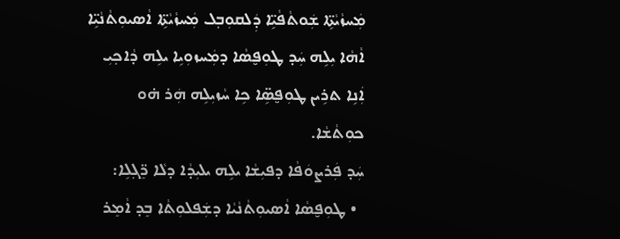ܡܲܚܙܵܝܵܬܹ̈ܐ ܫܲܘܬܵܦܵܝܹ̈ܐ ܕܲܠܩܘܼܒ݂ܠ ܡܲܚܙܵܝܵܬܹ̈ܐ ܐܵܣܝܘܼܬܵܢܵܝܹ̈ܐ
ܐܵܗܵܐ ܝܼܠܹܗ ܚܲܕ ܛܘܼܦ̮ܣܵܐ ܕܡܲܚܙܘܼܝܹܐ ܝܠܹܗ ܕܵܐܟ݂ܝܼ ܐܲܢܹܐ ܬܪܹܝܢ ܛܘܼܦ̮ܣܹ̈ܐ ܟܹܐ ܚܵܙܝܼܠܹܗ ܗܲܪ ܗ̇ܘ ܟܘܼܬܵܫܵܐ.
ܚܲܕ ܦܲܪܨܘܿܦܵܐ ܕܦܝܼܫܵܐ ܝܠܹܗ ܝܠܝܼܕܵܐ ܕܠܵܐ ܪܸ̈ܓ݂ܠܹܐ:
  • ܛܘܼܦ̮ܣܵܐ ܐܵܣܝܘܼܬܵܢܵܝܵܐ ܕܫܲܦܠܘܼܬܵܐ ܒܸܕ ܐܵܡܸܪ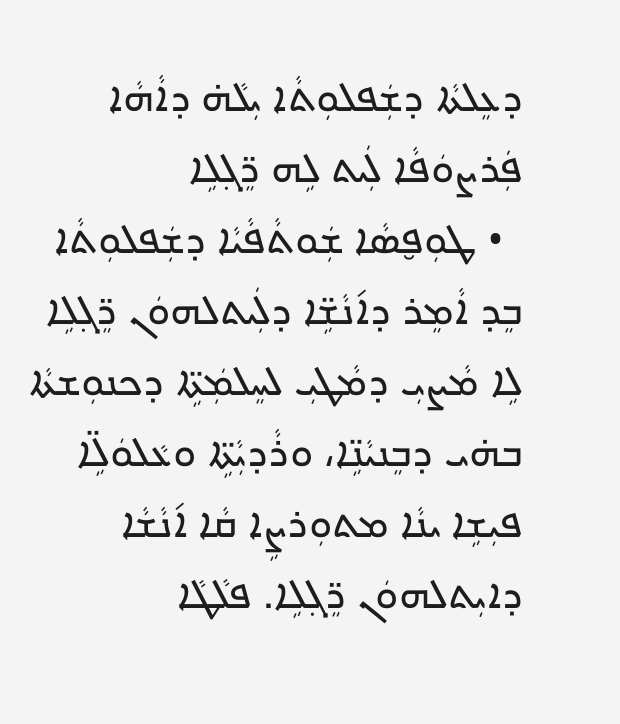ܕܥܸܠܬܵܐ ܕܫܲܦܠܘܼܬܵܐ ܝܼܠܵܗ̇ ܕܐܵܗܵܐ ܦܲܪܨܘܿܦܵܐ ܠܲܝܬ ܠܹܗ ܪܸ̈ܓ݂ܠܹܐ
  • ܛܘܼܦ̮ܣܵܐ ܫܲܘܬܵܦܵܝܵܐ ܕܫܲܦܠܘܼܬܵܐ ܒܸܕ ܐܵܡܸܪ ܕܐ݇ܢܵܫܹ̈ܐ ܕܠܲܝܬܠܗܘܿܢ ܪܸ̈ܓ݂ܠܹܐ ܠܹܐ ܡܵܨܝܼ ܕܡܵܛܝܼ ܠܚܸܠܡܲܬܹ̈ܐ ܕܟܢܘܼܫܬܵܐ ܒܗ̇ܝ ܕܒܸܢܝܵܢܹ̈ܐ، ܘܪܵܕܝܼܵܬܹ̈ܐ ܘܥܵܠܘܿܠܹ̈ܐ ܦܝܼܫܹܐ ܝܢܵܐ ܡܬܘܼܪܨܹܐ ܩܵܐ ܐ݇ܢܵܫܵܐ ܕܐܝܼܬܠܗܘܿܢ ܪܸ̈ܓ݂ܠܹܐ. ܦܠܵܛܵܐ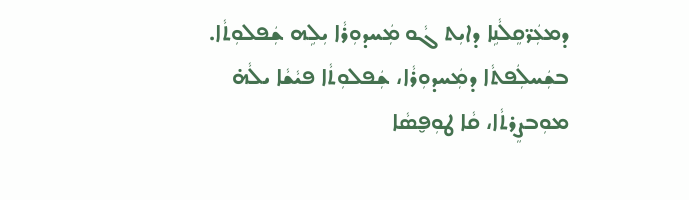ܕܡܥܲܪ̈ܩܸܠܵܢܹܐ ܕܐܝܼܬ ܓܵܘ ܡܲܚܕܘܼܪܵܐ ܝܼܠܹܗ ܫܲܦܠܘܼܬܵܐ. ܒܫܲܚܠܲܦܬܵܐ ܕܡܲܚܕܘܼܪܵܐ، ܫܲܦܠܘܼܬܵܐ ܦܝܵܫܵܐ ܝܠܵܗ̇ ܡܘܼܒܨܸܪܬܵܐ، ܩܵܐ ܛܘܼܦ̮ܣܵܐ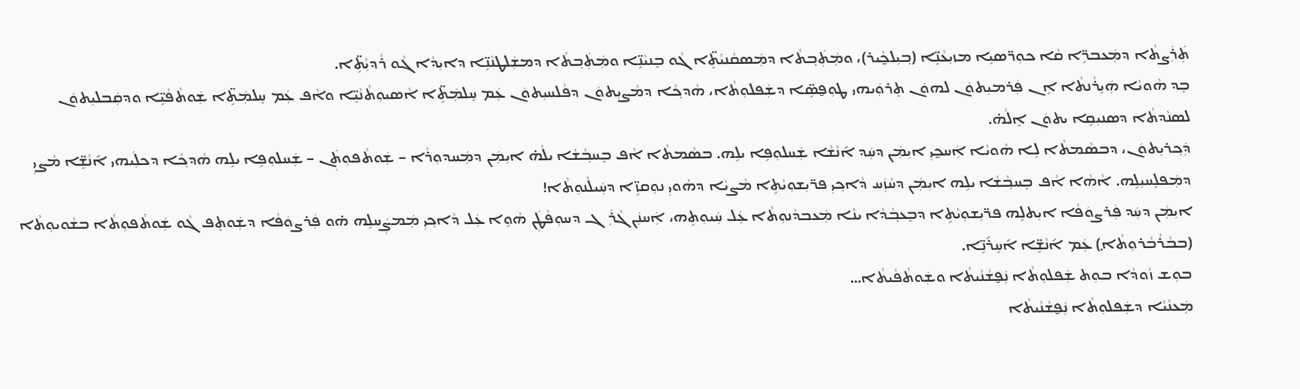ܬܲܪܲܨܬܵܐ ܕܡܲܥܒܪܹ̈ܐ ܩܵܐ ܟܘܼܪ̈ܣܝܹܐ ܡܙܝܼܥܵܢܹ̈ܐ (ܒ݂ܝܼܠܟ̰ܵܝܪ)، ܘܡܲܬܲܒ݂ܬܵܐ ܕܡܲܣܩܵܢܝܵܬܹ̈ܐ ܓܵܘ ܒܸܢܝܵܢܹ̈ܐ ܘܡܲܬܲܒ݂ܬܵܐ ܕܡܫܲܠܛܢܵܢܹ̈ܐ ܕܐܝܼܕܵܐ ܓܵܘ ܪܵܕܝܼܵܬܹ̈ܐ.
ܒܸܕ ܗܵܘܝܵܐ ܗܲܝܸܪܵܢܬܵܐ ܐܸܢ ܦܲܪܡܝܼܬܘܿܢ ܠܗܘܿܢ ܬܸܪܘܲܝܗܝ ܛܘܼܦ̮ܣܹ̈ܐ ܕܫܲܦܠܘܼܬܵܐ، ܗܵܕܟ݂ܵܐ ܕܡܵܨܝܼܬܘܿܢ ܕܦܵܠܚܝܼܬܘܿܢ ܥܲܡ ܚܸܠܡܲܬܹ̈ܐ ܐܵܣܝܘܼܬܵܢܵܝܹ̈ܐ ܘܐܵܦ ܥܲܡ ܚܸܠܡܲܬܹ̈ܐ ܫܲܘܬܵܦܵܝܹ̈ܐ ܘܕܩܲܒܠܝܼܬܘܿܢ ܠܣܢܵܕܬܵܐ ܕܣܢܝܼܩܹܐ ܝܬܘܿܢ ܐܸܠܵܗ̇.
ܕܲܟ݂ܪܝܼܬܘܿܢ، ܕܒܣܵܡܬܵܐ ܠܹܐ ܗܵܘܝܵܐ ܐܲܚܟ̰ܝܼ ܐܝܼܡܲܢ ܕܚܲܕ ܐ݇ܢܵܫܵܐ ܫܲܚܠܘܼܦܹܐ ܝܠܹܗ. ܒܣܵܡܬܵܐ ܐܵܦ ܒܸܚܒ݂ܵܫܵܐ ܝܠܵܗ̇ ܐܝܼܡܲܢ ܕܡܲܚܕܘܼܪܵܐ – ܫܲܘܬܵܦܘܼܬܲܢ – ܫܲܚܠܘܼܦܹܐ ܝܠܹܗ ܗܵܕܟ݂ܵܐ ܕܟܠܲܝܗܝ ܐ݇ܢܵܫܹ̈ܐ ܡܵܨܝܼ ܕܡܲܦܠܸܚܝܼܠܹܗ. ܐܵܗܵܐ ܐܵܦ ܒܸܚܒ݂ܵܫܵܐ ܝܠܹܗ ܐܝܼܡܲܢ ܕܚܵܙܲܚ ܕܵܐܟ݂ܝܼ ܦܪ̈ܝܼܫܘܼܝܵܬܹܐ ܡܵܨܝܵܐ ܕܗܵܘܝܼ ܢܘܼܩܙܹ̈ܐ ܕܚܲܝܠܵܢܘܼܬܵܐ!
ܐܝܼܡܲܢ ܕܚܲܕ ܦܲܪܨܘܿܦܵܐ ܐܝܼܬܠܹܗ ܦܪ̈ܝܼܫܘܼܝܵܬܹܐ ܕܒܸܥܒ݂ܵܕܵܐ ܝܢܵܐ ܡܲܥܒܕܵܢܘܼܬܵܐ ܥܲܠ ܚܲܝܘܼܬܹܗ، ܐܲܚܢܲܢ ܓܵܪܲܓ ܕܚܘܼܦܵܛܲܢ ܗܵܘܹܐ ܥܲܠ ܕܵܐܟ݂ܝܼ ܡܲܡܨܲܚܠܹܗ ܗ̇ܘ ܦܲܪܨܘܿܦܵܐ ܕܫܲܘܬܸܦ ܓܵܘ ܫܲܘܬܵܦܘܼܬܵܐ ܒܫܵܘܝܘܼܬܵܐ (ܒܒܵܪܵܒܵܪܘܼܬܵܐ)̣ ܥܲܡ ܐ݇ܢܵܫܹ̈ܐ ܐ݇ܚܹܪ݇ܢܹ̈ܐ.
ܒܘܼܫ ܙܵܘܕܵܐ ܒܘܼܬ ܫܲܦܠܘܼܬܵܐ ܢܲܦ̮ܫܵܢܵܝܬܵܐ ܘܫܲܘܬܵܦܵܝܬܵܐ…
ܡܲܥܢܵܝܵܐ ܕܫܲܦܠܘܼܬܵܐ ܢܲܦ̮ܫܵܢܵܝܬܵܐ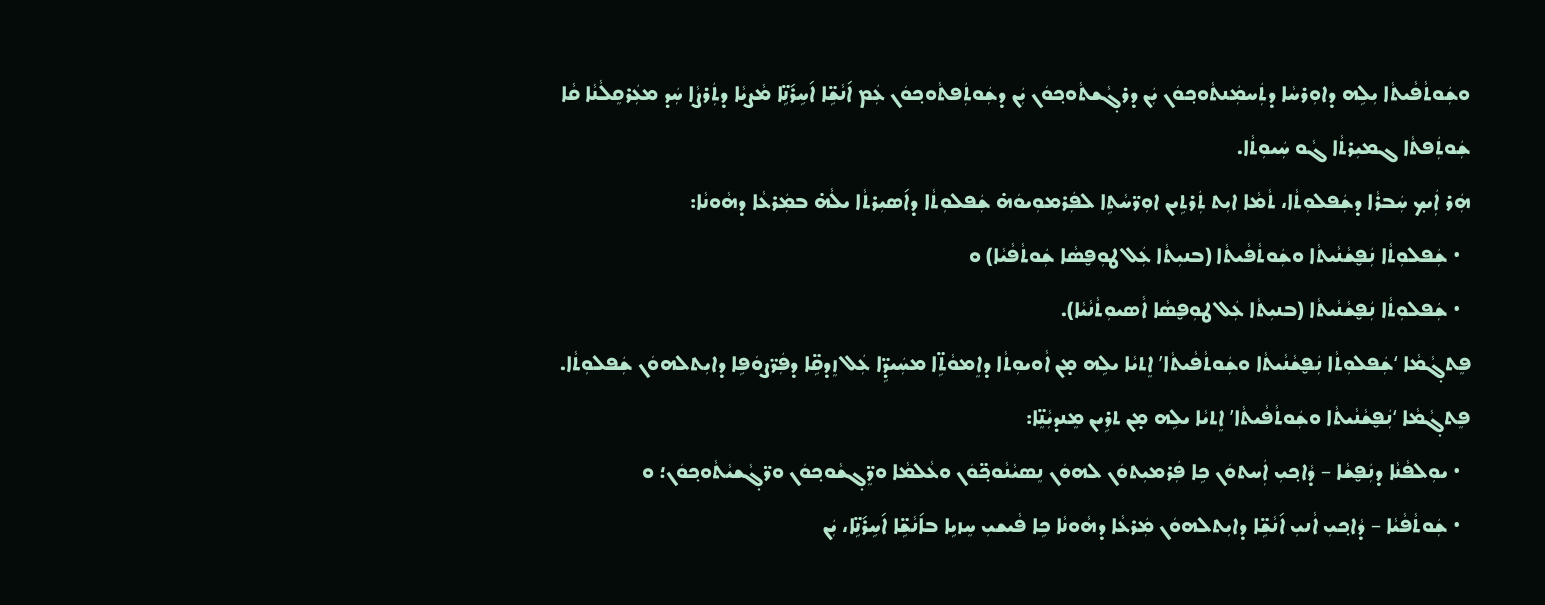ܘܫܲܘܬܵܦܵܝܬܵܐ ܝܼܠܹܗ ܕܐܘܼܪܚܵܐ ܕܬܲܚܡܲܢܬܵܘܟ݂ܘܿܢ ܝܲܢ ܕܪܓ݂ܵܫܬܵܘܟ݂ܘܿܢ ܝܲܢ ܕܫܲܘܬܲܦܬܵܘܟ݂ܘܿܢ ܥܲܡ ܐ݇ܢܵܫܹ̈ܐ ܐ݇ܚܹܪ݇ܢܹ̈ܐ ܡܵܨܝܵܐ ܕܬܲܪܨܵܐ ܚܲܕ ܡܥܲܪܩܸܠܵܢܵܐ ܩܵܐ ܫܲܘܬܲܦܬܵܐ ܓܡܝܼܪܬܵܐ ܓܵܘ ܚܲܝܘܼܬܵܐ.
ܗܲܪ ܐܲܝܟ݂ ܚܲܒܪܵܐ ܕܫܲܦܠܘܼܬܵܐ، ܬܵܡܵܐ ܐܝܼܬ ܬܲܪܬܹܝܢ ܐܘܼܪ̈ܚܵܬܹܐ ܠܦܲܪܡܘܼܝܘܿܗ̇ ܫܲܦܠܘܼܬܵܐ ܕܐ݇ܣܝܼܪܬܵܐ ܝܠܵܗ̇ ܒܡܲܪܥܵܐ ܕܗܵܘܢܵܐ:
  • ܫܲܦܠܘܼܬܵܐ ܢܲܦ̮ܫܵܢܵܝܬܵܐ ܘܫܲܘܬܵܦܵܝܬܵܐ (ܒܢܝܼܬܵܐ ܥܲܠ ܛܘܼܦ̮ܣܵܐ ܫܲܘܬܵܦܵܝܵܐ) ܘ
  • ܫܲܦܠܘܼܬܵܐ ܢܲܦ̮ܫܵܢܵܝܬܵܐ (ܒܢܝܼܬܵܐ ܥܲܠ ܛܘܼܦ̮ܣܵܐ ܐܵܣܝܘܼܬܵܢܵܝܵܐ).
ܦܸܬܓ݂ܵܡܵܐ ‘ܫܲܦܠܘܼܬܵܐ ܢܲܦ̮ܫܵܢܵܝܬܵܐ ܘܫܲܘܬܵܦܵܝܬܵܐ’ ܐܸܬܝܵܐ ܝܠܹܗ ܡ̣ܢ ܐܵܘܝܘܼܬܵܐ ܕܐܸܡܘܵܬܹ̈ܐ ܡܚܲܝܕܹ̈ܐ ܥܲܠ ܙܸܕܩܹ̈ܐ ܕܦܲܪ̈ܨܘܿܦܹܐ ܕܐܝܼܬܠܗܘܿܢ ܫܲܦܠܘܼܬܵܐ.
ܦܸܬܓ݂ܵܡܵܐ ‘ܢܲܦ̮ܫܵܢܵܝܬܵܐ ܘܫܲܘܬܵܦܵܝܬܵܐ’ ܐܸܬܝܵܐ ܝܠܹܗ ܡ̣ܢ ܬܪܹܝܢ ܡܸܢܕܝܼܵܢܸ̈ܐ:
  • ܝܘܼܠܦܵܢܵܐ ܕܢܲܦ̮ܫܵܐ – ܕܵܐܟ݂ܝܼ ܐܲܚܬܘܿܢ ܟܹܐ ܦܲܪܡܝܼܬܘܿܢ ܠܗܘܿܢ ܢܸܣܝܵܢܵܘܟ݂̈ܘܿܢ ܘܥܵܠܡܵܐ ܘܪܸ̈ܓ݂ܫܵܘܟ݂ܘܿܢ ܘܪ̈ܓ݂ܵܫܝܵܬܵܘܟ݂ܘܿܢ؛ ܘ
  • ܫܲܘܬܵܦܵܝܵܐ – ܕܵܐܟ݂ܝܼ ܐܵܢܝܼ ܐ݇ܢܵܫܹ̈ܐ ܕܐܝܼܬܠܗܘܿܢ ܡܲܪܥܵܐ ܕܗܵܘܢܵܐ ܟܹܐ ܦܵܝܫܝܼ ܚܸܙܝܹܐ ܒܐ݇ܢܵܫܹ̈ܐ ܐ݇ܚܹܪ݇ܢܹ̈ܐ، ܝܲܢ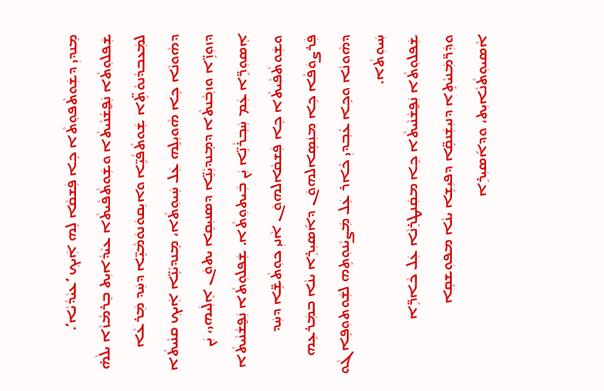ܡܸܢܕܝܼ ܕܫܲܘܬܵܦܘܼܬܵܐ ܟܹܐ ܦܲܫܩܵܐ ܠܹܗ ܐܲܝܟ݂ ‘ܥܝܵܕܵܝܵܐ’.
ܫܲܦܠܘܼܬܵܐ ܢܲܦ̮ܫܵܢܵܝܬܵܐ ܘܫܲܘܬܵܦܵܝܬܵܐ ܥܝܵܕܵܐܝܼܬ ܒܸܪܡܵܙܵܐ ܝܠܵܗ̇ ܠܡܲܥܒܕܵܢܘܵܬܹ̈ܐ ܫܲܘܬܵܦܵܝܹ̈ܐ ܘܐܝܼܩܘܿܢܘܿܡܵܝܹ̈ܐ ܕܚܲܕ ܡܲܪܥܵܐ ܕܗܵܘܢܵܐ ܟܹܐ ܗܵܘܝܼܠܹܗ ܥܲܠ ܚܲܝܘܼܬܵܐ، ܡܸܢܕܝܵܢܹ̈ܐ ܐܲܝܟ݂ ܩܢܵܝܬܵܐ ܕܙܘܼܙܹ̈ܐ ܘܙܒ݂ܵܢܬܵܐ ܕܡܸܢܕܝܼܵܢܹ̈ܐ ܕܣܢܝܼܩܹܐ ܝܬܘܿܢ ܐܸܠܲܝܗܝ، ܝܲܢ ܐܸܣܘܼܪܹ̈ܐ ܥܲܡ ܚܲܒ݂ܪܵܢܹ̈ܐ ܝܲܢ ܒܲܝܬܘܼܬܵܐ. ܫܲܦܠܘܼܬܵܐ ܢܲܦ̮ܫܵܢܵܝܬܵܐ ܘܫܲܘܬܵܦܵܝܬܵܐ ܟܹܐ ܦܲܫܩܵܐܠܗܘܿܢ ܐܵܢܝܼ ܟܘܼܬܵܫܹ̈ܐ ܕܚܲܕ ܦܲܪܨܘܿܦܵܐ ܟܹܐ ܡܢܲܣܹܐܠܗܘܿܢ ܕܐ݇ܣܝܼܪܹܐ ܝܢܵܐ ܒܡܲܪܥܹܗ ܕܗܵܘܢܵܐ ܘܟܹܐ ܥܵܒ݂ܕܝܼ ܟܵܐܪ ܥܲܠ ܡܲܨܝܵܢܘܼܬܹܗ ܠܫܲܘܬܘܼܦܹܐ ܓܵܘ ܚܲܝܘܼܬܵܐ.
ܫܲܦܠܘܼܬܵܐ ܢܲܦ̮ܫܵܢܵܝܬܵܐ ܟܹܐ ܡܩܲܢܛܪܸܢܵܐ ܥܲܠ ܟܵܐܪܹ̈ܐ ܘܕܲܪ̈ܡܲܢܝܵܬܹܐ ܕܢܝܼܫܲܢܩܹ̈ܐ ܕܦܝܼܫܹܐ ܝܢܵܐ ܡܦܘܼܫܩܹܐ ܐܵܣܝܘܼܬܵܢܵܐܝܼܬ، ܘܕܐ݇ܣܝܼܪܹܐ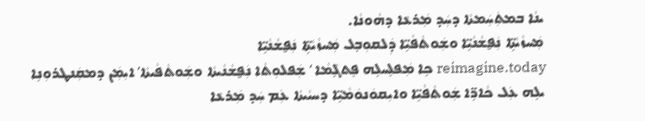ܝܢܵܐ ܒܡܬܲܚܲܡܬܵܐ ܕܚܲܕ ܡܲܪܥܵܐ ܕܗܵܘܢܵܐ.
ܡܲܚܙܵܝܵܬܹ̈ܐ ܢܲܦ̮ܫܵܢܵܝܹ̈ܐ ܘܫܲܘܬܵܦܵܝܹ̈ܐ ܕܲܠܩܘܼܒ݂ܠ ܡܲܚܙܵܝܵܬܹ̈ܐ ܢܲܦ̮ܫܵܢܵܝܹ̈ܐ
reimagine.today ܟܹܐ ܡܲܦܠܸܚܠܹܗ ܦܸܬܓ݂ܵܡܵܐ ‘ ܫܲܦܠܘܼܬܵܐ ܢܲܦ̮ܫܵܢܵܝܬܵܐ ܘܫܲܘܬܵܦܵܝܬܵܐ’ ܐܝܼܡܲܢ ܕܡܩܲܢܛܪܘܼܢܹܐ ܝܠܹܗ ܥܲܠ ܟܵܐܪܹ̈ܐ ܫܲܘܬܵܦܵܝܹ̈ܐ ܘܐܝܼܩܘܿܢܘܿܡܵܝܹ̈ܐ ܕܚܝܵܝܬܵܐ ܥܲܡ ܚܲܕ ܡܲܪܥܵܐ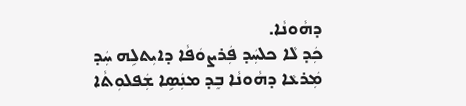ܕܗܵܘܢܵܐ.
ܟܲܕ ܠܵܐ ܟܠܚܲܕ ܦܲܪܨܘܿܦܵܐ ܕܐܝܼܬܠܹܗ ܚܲܕ ܡܲܪܥܵܐ ܕܗܵܘܢܵܐ ܒܸܕ ܡܢܲܣܹܐ ܫܲܦܠܘܼܬܵܐ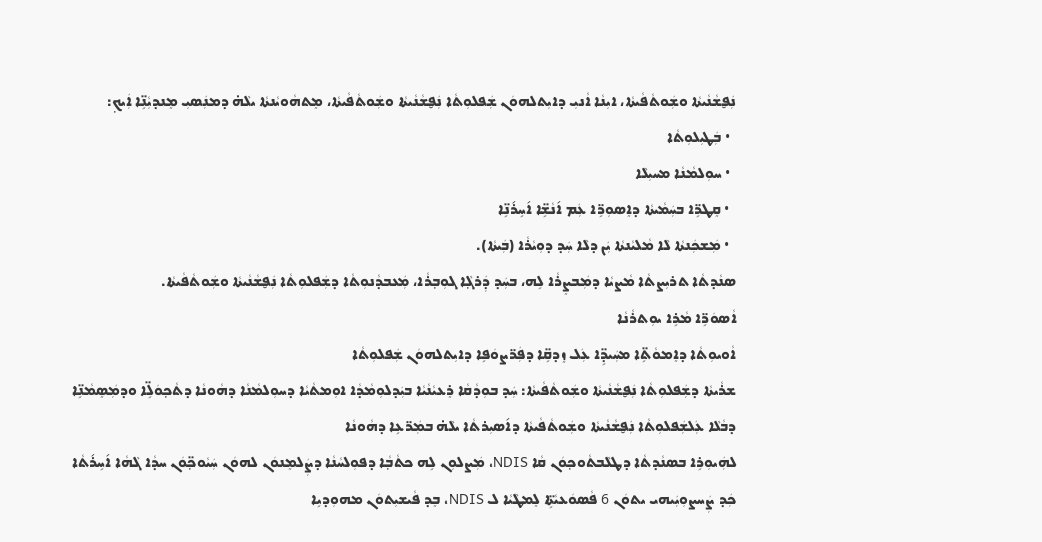ܢܲܦ̮ܫܵܢܵܝܬܵܐ ܘܫܲܘܬܵܦܵܝܬܵܐ، ܐܝܼܢܵܐ ܐܵܢܝܼ ܕܐܝܼܬܠܗܘܿܢ ܫܲܦܠܘܼܬܵܐ ܢܲܦ̮ܫܵܢܵܝܬܵܐ ܘܫܲܘܬܵܦܵܝܬܵܐ، ܡܸܬܗܵܘܝܵܢܬܵܐ ܝܠܵܗ̇ ܕܡܢܲܣܝܼ ܡܸܢܕܝܼܵܢܹ̈ܐ ܐܲܝܟ݂:
  • ܒܲܛܝܼܠܘܼܬܵܐ
  • ܚܘܼܠܡܵܢܵܐ ܡܚܝܼܠܵܐ
  • ܩܸܛܪܹ̈ܐ ܒܚܲܡܵܝܬܵܐ ܕܐܸܣܘܼܪܹ̈ܐ ܥܲܡ ܐ݇ܢܵܫܹ̈ܐ ܐ݇ܚܹܪ݇ܢܹ̈ܐ
  • ܡܲܫܟܲܢܬܵܐ ܠܵܐ ܡܵܠܝܵܢܬܵܐ ܝܲܢ ܕܠܵܐ ܚܲܕ ܕܘܼܝܵܪܵܐ (ܒܲܝܬܵܐ).
ܣܢܵܕܬܵܐ ܬܪܝܼܨܬܵܐ ܡܵܨܝܵܐ ܕܡܲܒܨܸܪܵܐ ܠܹܗ، ܒܚܲܕ ܕܲܪܓ݂ܵܐ ܓܘܼܒ݂ܪܵܐ، ܡܲܥܒܕܵܢܘܼܬܵܐ ܕܫܲܦܠܘܼܬܵܐ ܢܲܦ̮ܫܵܢܵܝܬܵܐ ܘܫܲܘܬܵܦܵܝܬܵܐ.
ܐܵܣܘܿܪܹ̈ܐ ܡܵܪܹܐ ܝܘܼܬܪܵܢܵܐ
ܐܵܘܝܘܼܬܵܐ ܕܐܸܡܘܵܬܹ̈ܐ ܡܚܲܝܕܹ̈ܐ ܥܲܠ ܙܸܕܩܹ̈ܐ ܕܦܲܪ̈ܨܘܿܦܹܐ ܕܐܝܼܬܠܗܘܿܢ ܫܲܦܠܘܼܬܵܐ
ܫܪܵܝܬܵܐ ܕܫܲܦܠܘܼܬܵܐ ܢܲܦ̮ܫܵܢܵܝܬܵܐ ܘܫܲܘܬܵܦܵܝܬܵܐ: ܚܲܕ ܒܘܼܕܵܩܵܐ ܪܸܥܝܵܢܵܝܵܐ ܒܝܲܕܠܘܼܡܵܕܵܐ ܐܘܼܡܬܵܝܵܐ ܕܚܘܼܠܡܵܢܵܐ ܕܗܵܘܢܵܐ ܕܬܵܟ݂ܘܿܠܹ̈ܐ ܘܕܡܲܣܸܡܵܢܹ̈ܐ ܕܒܵܠܵܐ ܥܲܠܫܲܦܠܘܼܬܵܐ ܢܲܦ̮ܫܵܢܵܝܬܵܐ ܘܫܲܘܬܵܦܵܝܬܵܐ ܕܐ݇ܣܝܼܪܬܵܐ ܝܠܵܗ̇ ܒܡܲܪ̈ܥܹܐ ܕܗܵܘܢܵܐ
ܠܗܲܝܘܼܪܹܐ ܒܣܢܵܕܬܵܐ ܕܛܠܵܒܬܵܘܟ݂ܘܿܢ ܩܵܐ NDIS، ܡܲܨܠܘܼܢ ܠܹܗ ܟܬܵܒ݂ܵܐ ܕܦܘܼܠܚܵܢܵܐ ܕܨܲܠܡܸܢܘܿܢ ܠܗܘܿܢ ܚܲܝܵܘܟ݂̈ܘܿܢ ܚܕܵܐ ܓܵܗܵܐ ܐ݇ܚܹܪ݇ܬܵܐ
ܟܲܕ ܨܲܚܨܘܼܝܲܝܗܝ ܝܬܘܿܢ 6 ܦܵܣܘܿܥܝܵܬܹ̈ܐ ܠܸܡܛܵܝܵܐ ܠ NDIS، ܒܸܕ ܦܵܝܫܝܼܬܘܿܢ ܡܗܘܼܕܝܹܐ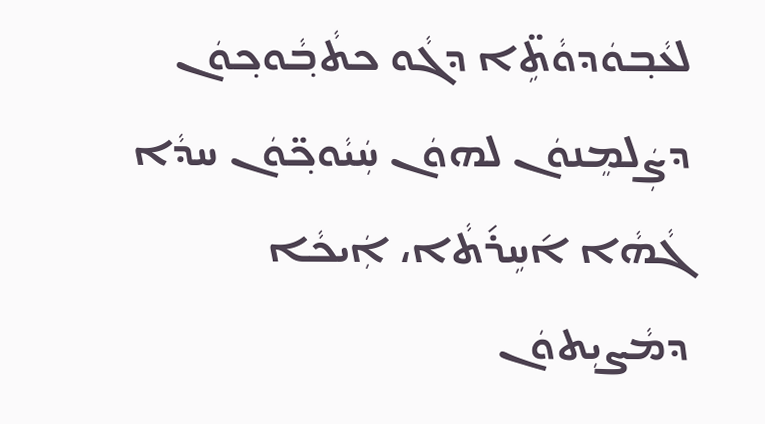ܠܥܵܒ݂ܘܿܕܘܵܬܹ̈ܐ ܕܓܵܘ ܟܬܵܒ݂ܵܘܟ݂ܘܿܢ ܕܨܲܠܡܸܢܘܿܢ ܠܗܘܿܢ ܚܲܝܵܘܟ݂̈ܘܿܢ ܚܕܵܐ ܓܵܗܵܐ ܐ݇ܚܹܪ݇ܬܵܐ، ܐܲܝܟܵܐ ܕܡܵܨܝܼܬܘܿܢ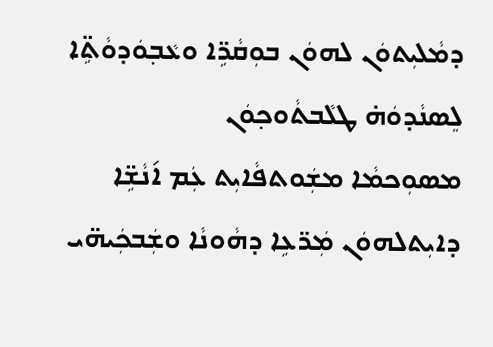ܕܡܵܠܝܼܬܘܿܢ ܠܗܘܿܢ ܒܘܼܩܵܪܹ̈ܐ ܘܥܵܒ݂ܘܿܕܘܵܬܹ̈ܐ ܠܸܣܢܵܕܘܿܗ̇ ܛܠܵܒܬܵܘܟ݂ܘܿܢ
ܡܣܘܼܟܡܵܐ ܡܫܲܘܬܦܵܐܝܼܬ ܥܲܡ ܐ݇ܢܵܫܹ̈ܐ ܕܐܝܼܬܠܗܘܿܢ ܡܲܪ̈ܥܹܐ ܕܗܵܘܢܵܐ ܘܫܲܒܟܲܝܗ̈ܝ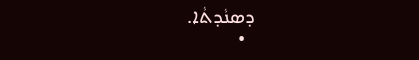ܕܣܢܵܕܬܵܐ.
  •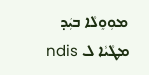ܡܘܼܘܸܠܵܐ ܒܝܲܕ
ܡܛܵܝܵܐ ܠ ndis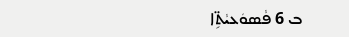ܒ 6 ܦܵܣܘܿܥܝܵܬܹ̈ܐ